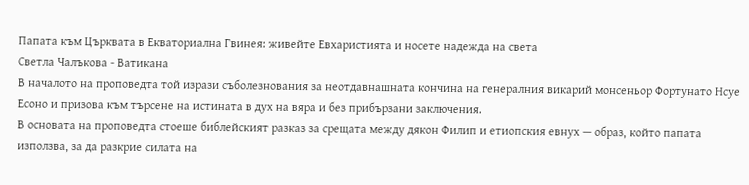Папата към Църквата в Екваториална Гвинея: живейте Евхаристията и носете надежда на света
Светла Чалъкова - Ватикана
В началото на проповедта той изрази съболезнования за неотдавнашната кончина на генералния викарий монсеньор Фортунато Нсуе Есоно и призова към търсене на истината в дух на вяра и без прибързани заключения.
В основата на проповедта стоеше библейският разказ за срещата между дякон Филип и етиопския евнух — образ, който папата използва, за да разкрие силата на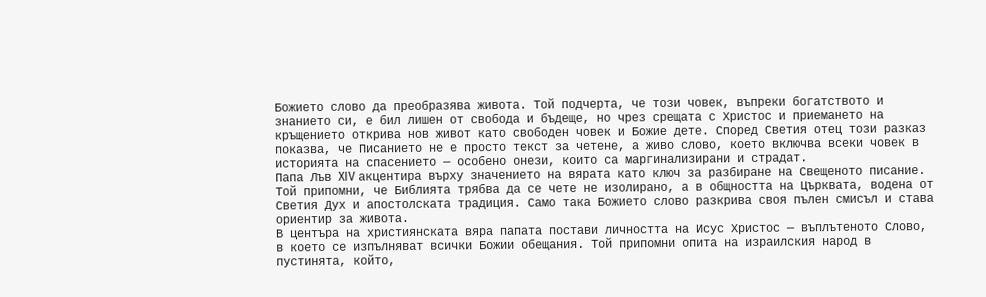Божието слово да преобразява живота. Той подчерта, че този човек, въпреки богатството и знанието си, е бил лишен от свобода и бъдеще, но чрез срещата с Христос и приемането на кръщението открива нов живот като свободен човек и Божие дете. Според Светия отец този разказ показва, че Писанието не е просто текст за четене, а живо слово, което включва всеки човек в историята на спасението — особено онези, които са маргинализирани и страдат.
Папа Лъв XIV акцентира върху значението на вярата като ключ за разбиране на Свещеното писание. Той припомни, че Библията трябва да се чете не изолирано, а в общността на Църквата, водена от Светия Дух и апостолската традиция. Само така Божието слово разкрива своя пълен смисъл и става ориентир за живота.
В центъра на християнската вяра папата постави личността на Исус Христос — въплътеното Слово, в което се изпълняват всички Божии обещания. Той припомни опита на израилския народ в пустинята, който,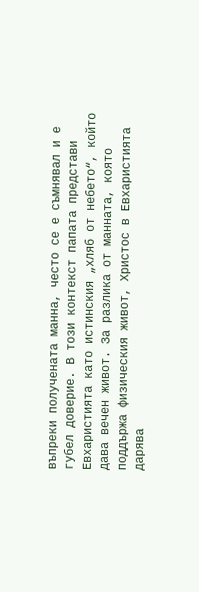въпреки получената манна, често се е съмнявал и е губел доверие. В този контекст папата представи Евхаристията като истинския „хляб от небето“, който дава вечен живот. За разлика от манната, която поддържа физическия живот, Христос в Евхаристията дарява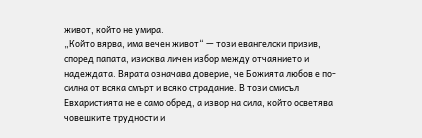живот, който не умира.
„Който вярва, има вечен живот“ — този евангелски призив, според папата, изисква личен избор между отчаянието и надеждата. Вярата означава доверие, че Божията любов е по-силна от всяка смърт и всяко страдание. В този смисъл Евхаристията не е само обред, а извор на сила, който осветява човешките трудности и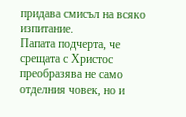придава смисъл на всяко изпитание.
Папата подчерта, че срещата с Христос преобразява не само отделния човек, но и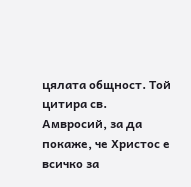цялата общност. Той цитира св. Амвросий, за да покаже, че Христос е всичко за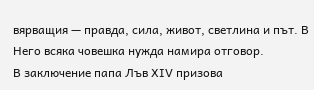вярващия — правда, сила, живот, светлина и път. В Него всяка човешка нужда намира отговор.
В заключение папа Лъв XIV призова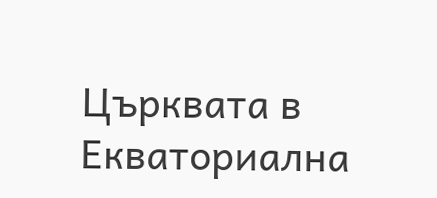Църквата в Екваториална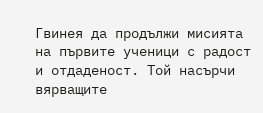Гвинея да продължи мисията на първите ученици с радост и отдаденост. Той насърчи вярващите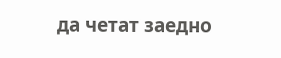да четат заедно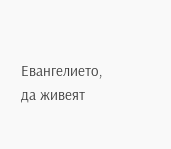Евангелието, да живеят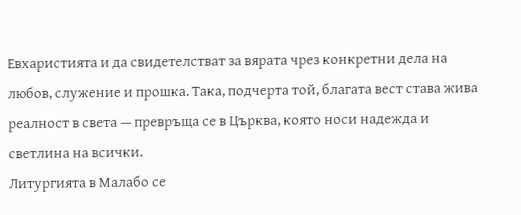Евхаристията и да свидетелстват за вярата чрез конкретни дела на любов, служение и прошка. Така, подчерта той, благата вест става жива реалност в света — превръща се в Църква, която носи надежда и светлина на всички.
Литургията в Малабо се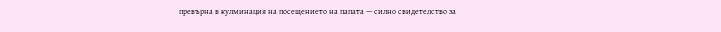превърна в кулминация на посещението на папата — силно свидетелство за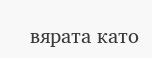вярата като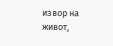извор на живот,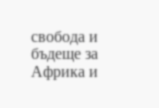свобода и бъдеще за Африка и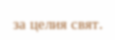за целия свят.